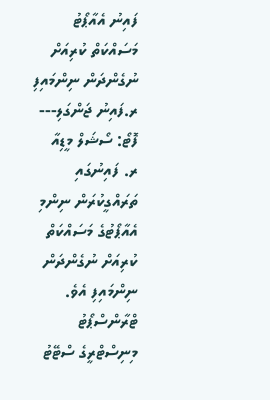ފައިނު އެއާޕޯޓު މަސައްކަތް ކުރިއަށް ނުގެންދަން ނިންމައިފި
ރ.ފައިނު ޖަންގަލި--- ފޮޓޯ: ސޯޝަލް މީޑިއާ
ރ. ފައިނުގައި ތަރައްގީކުރަން ނިންމި އެއާޕޯޓުގެ މަސައްކަތް ކުރިއަށް ނުގެންދަން ނިންމައިފި އެވެ.
ޓްރާންސްޕޯޓު މިނިސްޓްރީގެ ސްޓޭޓު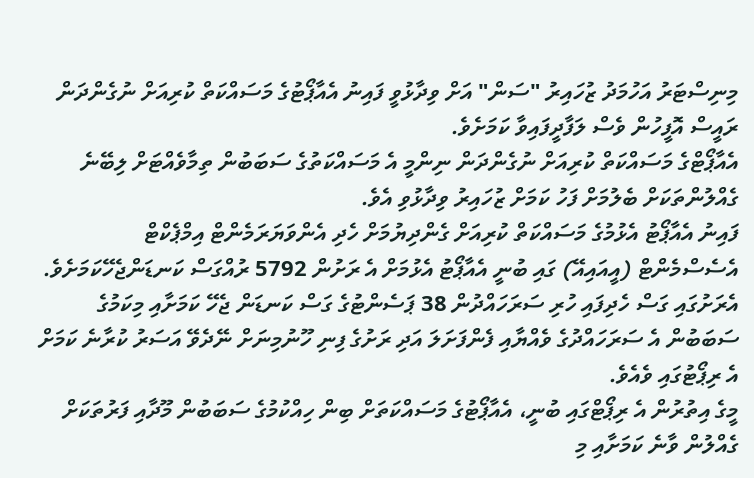މިނިސްޓަރު އަހުމަދު ޒުހައިރު "ސަން" އަށް ވިދާޅުވީ ފައިނު އެއާޕޯޓުގެ މަސައްކަތް ކުރިއަށް ނުގެންދަން ރައީސް އޮފީހުން ވެސް ލަފާދީފައިވާ ކަމަށެވެ.
އެއާޕޯޓްގެ މަސައްކަތް ކުރިއަށް ނުގެންދަން ނިންމީ އެ މަސައްކަތުގެ ސަބަބުން ތިމާވެއްޓަށް ލިބޭނެ ގެއްލުންތަކަށް ބެލުމަށް ފަހު ކަމަށް ޒުހައިރު ވިދާޅުވި އެވެ.
ފައިނު އެއާޕޯޓު އެޅުމުގެ މަސައްކަތް ކުރިއަށް ގެންދިޔުމަށް ހެދި އެންވަޔަރަމެންޓް އިމްޕެކްޓް އެސެސްމެންޓް (އީއައިއޭ) ގައި ބުނީ އެއާޕޯޓު އެޅުމަށް އެ ރަށުން 5792 ރުއްގަސް ކަނޑަންޖެހޭކަމަށެވެ.
އެރަށުގައި ގަސް ހެދިފައި ހުރި ސަރަހައްދުން 38 ޕަސެންޓުގެ ގަސް ކަނޑަން ޖެހޭ ކަމަށާއި މިކަމުގެ ސަބަބުން އެ ސަރަހައްދުގެ ވެއްޔާއި ފެންފަށަލަ އަދި ރަށުގެ ފިނި ހޫނުމިނަށް ނޭދެވޭ އަސަރު ކުރާނެ ކަމަށް އެ ރިޕޯޓުގައި ވެއެވެ.
މީގެ އިތުރުން އެ ރިޕޯޓްގައި ބުނީ، އެއާޕޯޓުގެ މަސައްކަތަށް ބިން ހިއްކުމުގެ ސަބަބުން މޫދާއި ފަރުތަކަށް ގެއްލުން ވާނެ ކަމަށާއި މި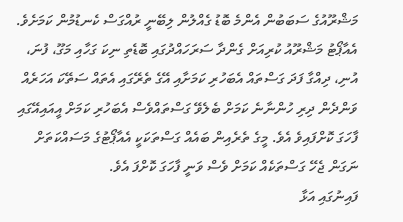މަޝްރޫއުގެ ސަބަބުން އެންމެ ބޮޑު ގެއްލުން ލިބޭނީ ރުއްގަސް ކެނޑުމުން ކަމަށެވެ. އެއާޕޯޓު މަޝްރޫއު ކުރިއަށް ގެންދާ ސަރަހައްދުގައި ބޮޑެތި ނިކަ ގަހާއި މަގޫ، ފުނަ، އުނި، ދިއްގާ ފަދަ ގަސްތައް އެބަހުރި ކަމަށާއި އޭގެ ތެރޭގައި އެތައް ސަތޭކަ އަހަރެއް ވަންދެން ދިރި ހުންނާނެ ކަމަށް ބެލެވޭ ގަސްތައްވެސް އެބަހުރި ކަމަށް އީއައިއޭގައި ފާހަގަ ކޮށްފައިވެ އެވެ. މީގެ ތެރެއިން ބައެއް ގަސްތަކަކީ އެއާޕޯޓުގެ މަސައްކަތަށް ނަގަން ޖެހޭ ގަސްތަކެއް ކަމަށް ވެސް ވަނީ ފާހަގަ ކޮށްފަ އެވެ.
ފައިނުގައި އަޅާ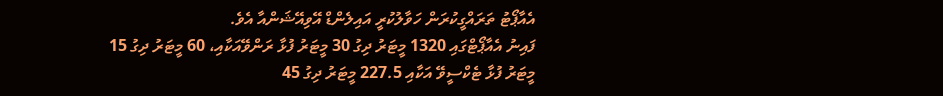އެއާޕޯޓު ތަރައްގީކުރަން ހަވާލުކުރީ އައިލެންޑް އޭވިއޭޝަންއާ އެވެ.
ފައިނު އެއާޕޯޓްގައި 1320 މީޓަރު ދިގު 30 މީޓަރު ފުޅާ ރަންވޭއަކާއި، 60 މީޓަރު ދިގު 15 މީޓަރު ފުޅާ ޓެކްސީވޭ އަކާއި 227.5 މީޓަރު ދިގު 45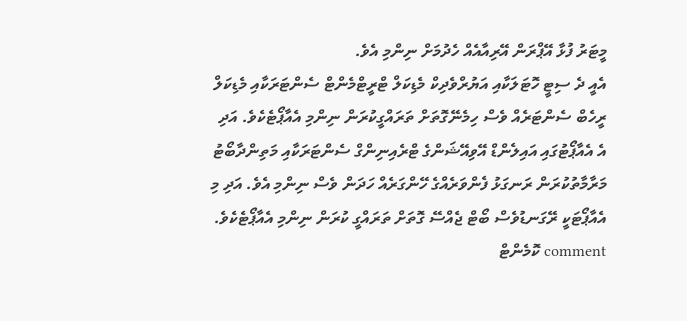މީޓަރު ފުޅާ އޭޕްރަން އޭރިއާއެއް ހެދުމަށް ނިންމި އެވެ.
އެއީ ދެ ސިޓީ ހޮޓަލަކާއި އަޔުރްވެދިކް މެޑިކަލް ޓްރީޓްމެންޓް ސެންޓަރަކާއި މެޑިކަލް ރީހެބް ސެންޓަރެއް ވެސް ހިމެނޭގޮތަށް ތަރައްގީކުރަން ނިންމި އެއާޕޯޓެކެވެ. އަދި އެ އެއާޕޯޓުގައި އައިލެންޑް އޭވިއޭޝަންގެ ޓްރެއިނިންގް ސެންޓަރަކާއި މަތިންދާބޯޓު މަރާމާތުކުރަން ރަނގަޅު ފެންވަރެއްގެ ހޭންގަރެއް ހަދަން ވެސް ނިންމި އެވެ. އަދި މި އެއާޕޯޓަކީ ރޭގަނޑުވެސް ބޯޓް ޖެއްސޭ ގޮތަށް ތަރައްގީ ކުރަން ނިންމި އެއާޕޯޓެކެވެ.
comment ކޮމެންޓް